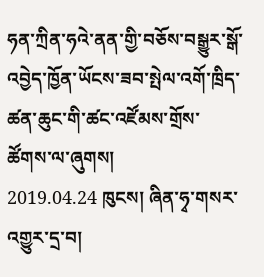ཧན་ཀྲིན་ཧའེ་ནན་གྱི་བཅོས་བསྒྱུར་སྒོ་འབྱེད་ཁྱོན་ཡོངས་ཟབ་སྤེལ་འགོ་ཁྲིད་ཚན་ཆུང་གི་ཚང་འཛོམས་གྲོས་ཚོགས་ལ་ཞུགས།
2019.04.24 ཁུངས། ཞིན་ཧྭ་གསར་འགྱུར་དྲ་བ།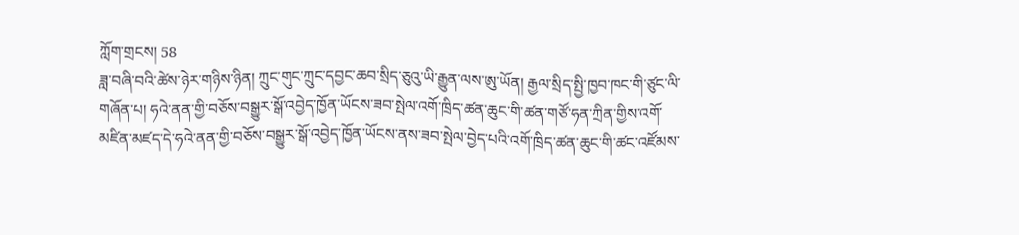ཀློག་གྲངས། 58
ཟླ་བཞི་བའི་ཚེས་ཉེར་གཉིས་ཉིན། ཀྲུང་གུང་ཀྲུང་དབྱང་ཆབ་སྲིད་ཅུའུ་ཡི་རྒྱུན་ལས་ཨུ་ཡོན། རྒྱལ་སྲིད་སྤྱི་ཁྱབ་ཁང་གི་ཙུང་ལི་གཞོན་པ། ཧའེ་ནན་གྱི་བཅོས་བསྒྱུར་སྒོ་འབྱེད་ཁྱོན་ཡོངས་ཟབ་སྤེལ་འགོ་ཁྲིད་ཚན་ཆུང་གི་ཚན་གཙོ་ཧན་ཀྲིན་གྱིས་འགོ་མཛིན་མཛད་དེ་ཧའེ་ནན་གྱི་བཅོས་བསྒྱུར་སྒོ་འབྱེད་ཁྱོན་ཡོངས་ནས་ཟབ་སྤེལ་བྱེད་པའི་འགོ་ཁྲིད་ཚན་ཆུང་གི་ཚང་འཛོམས་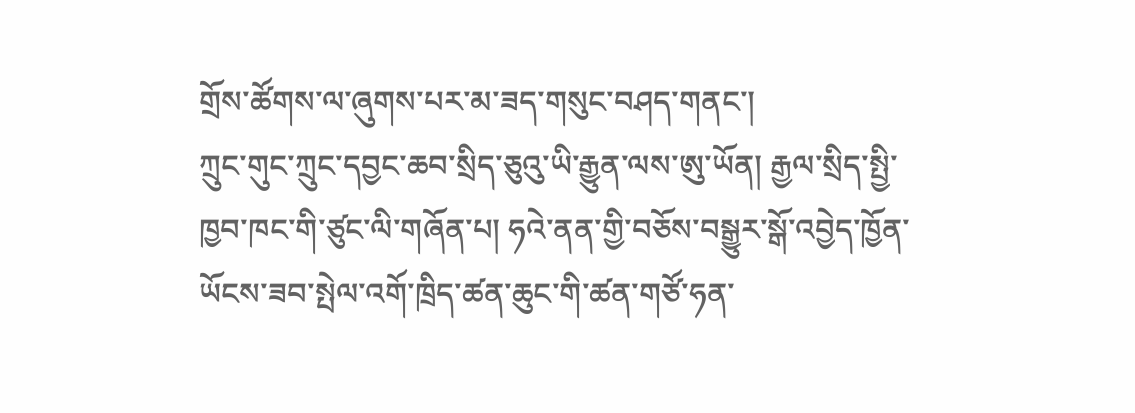གྲོས་ཚོགས་ལ་ཞུགས་པར་མ་ཟད་གསུང་བཤད་གནང་།
ཀྲུང་གུང་ཀྲུང་དབྱང་ཆབ་སྲིད་ཅུའུ་ཡི་རྒྱུན་ལས་ཨུ་ཡོན། རྒྱལ་སྲིད་སྤྱི་ཁྱབ་ཁང་གི་ཙུང་ལི་གཞོན་པ། ཧའེ་ནན་གྱི་བཅོས་བསྒྱུར་སྒོ་འབྱེད་ཁྱོན་ཡོངས་ཟབ་སྤེལ་འགོ་ཁྲིད་ཚན་ཆུང་གི་ཚན་གཙོ་ཧན་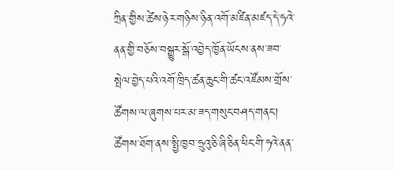ཀྲིན་གྱིས་ཚེས་ཉེར་གཉིས་ཉིན་འགོ་མཛིན་མཛད་དེ་ཧའེ་ནན་གྱི་བཅོས་བསྒྱུར་སྒོ་འབྱེད་ཁྱོན་ཡོངས་ནས་ཟབ་སྤེལ་བྱེད་པའི་འགོ་ཁྲིད་ཚན་ཆུང་གི་ཚང་འཛོམས་གྲོས་ཚོགས་ལ་ཞུགས་པར་མ་ཟད་གསུང་བཤད་གནང་། ཚོགས་ཐོག་ནས་སྤྱི་ཁྱབ་ཧྲུའུ་ཅི་ཞི་ཅིན་ཕིང་གི་ཧའེ་ནན་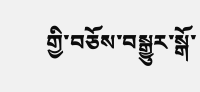གྱི་བཅོས་བསྒྱུར་སྒོ་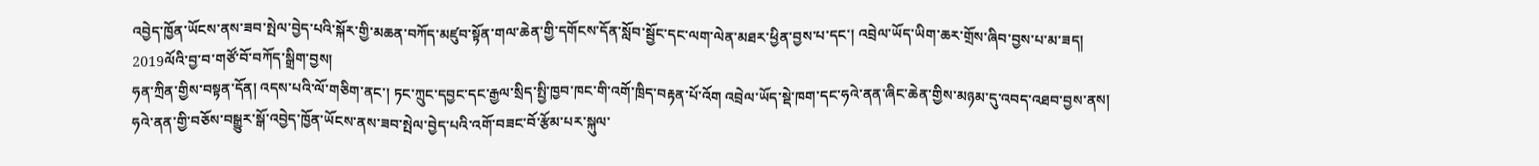འབྱེད་ཁྱོན་ཡོངས་ནས་ཟབ་སྤེལ་བྱེད་པའི་སྐོར་གྱི་མཆན་བཀོད་མཛུབ་སྟོན་གལ་ཆེན་གྱི་དགོངས་དོན་སློབ་སྦྱོང་དང་ལག་ལེན་མཐར་ཕྱིན་བྱས་པ་དང་། འབྲེལ་ཡོད་ཡིག་ཆར་གྲོས་ཞིབ་བྱས་པ་མ་ཟད། 2019ལོའི་བྱ་བ་གཙོ་བོ་བཀོད་སྒྲིག་བྱས།
ཧན་ཀྲིན་གྱིས་བསྟན་དོན། འདས་པའི་ལོ་གཅིག་ནང་། ཏང་ཀྲུང་དབྱང་དང་རྒྱལ་སྲིད་སྤྱི་ཁྱབ་ཁང་གི་འགོ་ཁྲིད་བརྟན་པོ་འོག འབྲེལ་ཡོད་སྡེ་ཁག་དང་ཧའེ་ནན་ཞིང་ཆེན་གྱིས་མཉམ་དུ་འབད་འཐབ་བྱས་ནས། ཧའེ་ནན་གྱི་བཅོས་བསྒྱུར་སྒོ་འབྱེད་ཁྱོན་ཡོངས་ནས་ཟབ་སྤེལ་བྱེད་པའི་འགོ་བཟང་བོ་རྩོམ་པར་སྐུལ་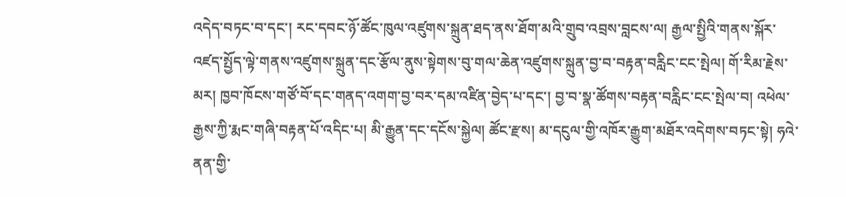འདེད་བཏང་བ་དང་། རང་དབང་ཉོ་ཚོང་ཁུལ་འཛུགས་སྐྲུན་ཐད་ནས་ཐོག་མའི་གྲུབ་འབྲས་བླངས་ལ། རྒྱལ་སྤྱིའི་གནས་སྐོར་འཛད་སྤྱོད་ལྟེ་གནས་འཛུགས་སྐྲུན་དང་རྩོལ་ནུས་སྟེགས་བུ་གལ་ཆེན་འཛུགས་སྐྲུན་བྱ་བ་བརྟན་བརླིང་ངང་སྤེལ། གོ་རིམ་རྗེས་མར། ཁྱབ་ཁོངས་གཙོ་བོ་དང་གནད་འགག་བྱ་བར་དམ་འཛིན་བྱེད་པ་དང་། བྱ་བ་སྣ་ཚོགས་བརྟན་བརླིང་ངང་སྤེལ་བ། འཕེལ་རྒྱས་ཀྱི་རྨང་གཞི་བརྟན་པོ་འདིང་པ། མི་རྒྱུན་དང་དངོས་སྐྱེལ། ཚོང་རྫས། མ་དངུལ་གྱི་འཁོར་རྒྱུག་མཐོར་འདེགས་བཏང་སྟེ། ཧའེ་ནན་གྱི་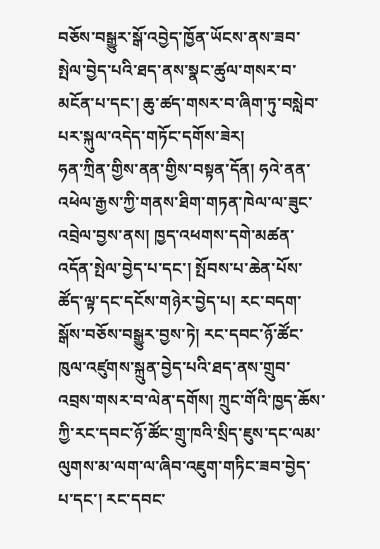བཅོས་བསྒྱུར་སྒོ་འབྱེད་ཁྱོན་ཡོངས་ནས་ཟབ་སྤེལ་བྱེད་པའི་ཐད་ནས་སྣང་ཚུལ་གསར་བ་མངོན་པ་དང་། ཆུ་ཚད་གསར་བ་ཞིག་ཏུ་བསླེབ་པར་སྐུལ་འདེད་གཏོང་དགོས་ཟེར།
ཧན་ཀྲིན་གྱིས་ནན་གྱིས་བསྟན་དོན། ཧའེ་ནན་འཕེལ་རྒྱས་ཀྱི་གནས་ཐིག་གཏན་ཁེལ་ལ་ཟུང་འབྲེལ་བྱས་ནས། ཁྱད་འཕགས་དགེ་མཚན་འདོན་སྤེལ་བྱེད་པ་དང་། སྤོབས་པ་ཆེན་པོས་ཚོད་ལྟ་དང་དངོས་གཉེར་བྱེད་པ། རང་བདག་སྒོས་བཅོས་བསྒྱུར་བྱས་ཏེ། རང་དབང་ཉོ་ཚོང་ཁུལ་འཛུགས་སྐྲུན་བྱེད་པའི་ཐད་ནས་གྲུབ་འབྲས་གསར་བ་ལེན་དགོས། ཀྲུང་གོའི་ཁྱད་ཆོས་ཀྱི་རང་དབང་ཉོ་ཚོང་གྲུ་ཁའི་སྲིད་ཇུས་དང་ལམ་ལུགས་མ་ལག་ལ་ཞིབ་འཇུག་གཏིང་ཟབ་བྱེད་པ་དང་། རང་དབང་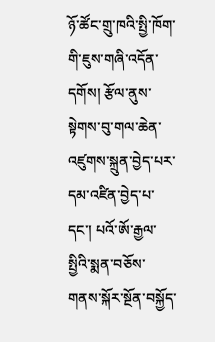ཉོ་ཚོང་གྲུ་ཁའི་སྤྱི་ཁོག་གི་ཇུས་གཞི་འདོན་དགོས། རྩོལ་ནུས་སྟེགས་བུ་གལ་ཆེན་འཛུགས་སྐྲུན་བྱེད་པར་དམ་འཛིན་བྱེད་པ་དང་། པའོ་ཨོ་རྒྱལ་སྤྱིའི་སྨན་བཅོས་གནས་སྐོར་སྔོན་བསྐྱོད་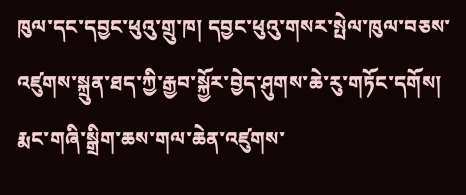ཁུལ་དང་དབྱང་ཕུའུ་གྲུ་ཁ། དབྱང་ཕུའུ་གསར་སྤེལ་ཁུལ་བཅས་འཛུགས་སྐྲུན་ཐད་ཀྱི་རྒྱབ་སྐྱོར་བྱེད་ཤུགས་ཆེ་རུ་གཏོང་དགོས། རྨང་གཞི་སྒྲིག་ཆས་གལ་ཆེན་འཛུགས་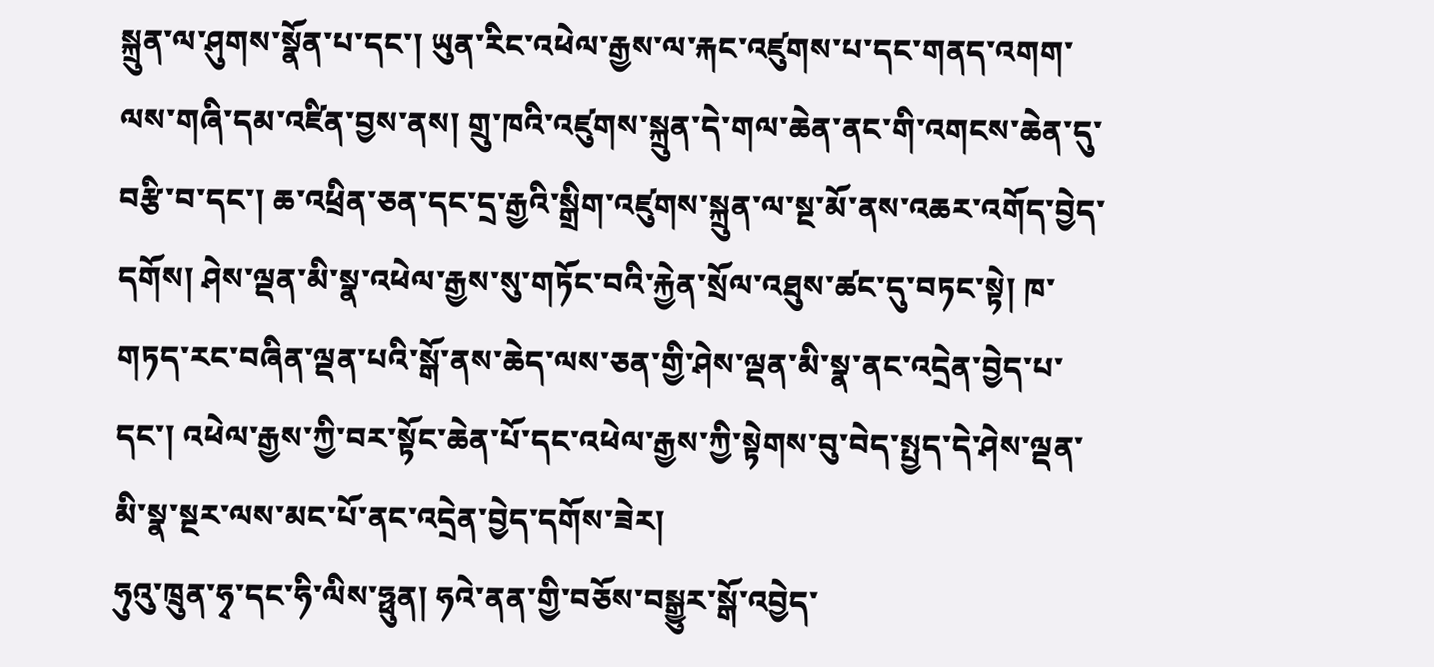སྐྲུན་ལ་ཤུགས་སྣོན་པ་དང་། ཡུན་རིང་འཕེལ་རྒྱས་ལ་རྐང་འཛུགས་པ་དང་གནད་འགག་ལས་གཞི་དམ་འཛིན་བྱས་ནས། གྲུ་ཁའི་འཛུགས་སྐྲུན་དེ་གལ་ཆེན་ནང་གི་འགངས་ཆེན་དུ་བརྩི་བ་དང་། ཆ་འཕྲིན་ཅན་དང་དྲ་རྒྱའི་སྒྲིག་འཛུགས་སྐྲུན་ལ་སྔ་མོ་ནས་འཆར་འགོད་བྱེད་དགོས། ཤེས་ལྡན་མི་སྣ་འཕེལ་རྒྱས་སུ་གཏོང་བའི་རྐྱེན་སྲོལ་འཐུས་ཚང་དུ་བཏང་སྟེ། ཁ་གཏད་རང་བཞིན་ལྡན་པའི་སྒོ་ནས་ཆེད་ལས་ཅན་གྱི་ཤེས་ལྡན་མི་སྣ་ནང་འདྲེན་བྱེད་པ་དང་། འཕེལ་རྒྱས་ཀྱི་བར་སྟོང་ཆེན་པོ་དང་འཕེལ་རྒྱས་ཀྱི་སྟེགས་བུ་བེད་སྤྱད་དེ་ཤེས་ལྡན་མི་སྣ་སྔར་ལས་མང་པོ་ནང་འདྲེན་བྱེད་དགོས་ཟེར།
ཧུའུ་ཁྲུན་ཧྭ་དང་ཧི་ལིས་ཧྥུན། ཧའེ་ནན་གྱི་བཅོས་བསྒྱུར་སྒོ་འབྱེད་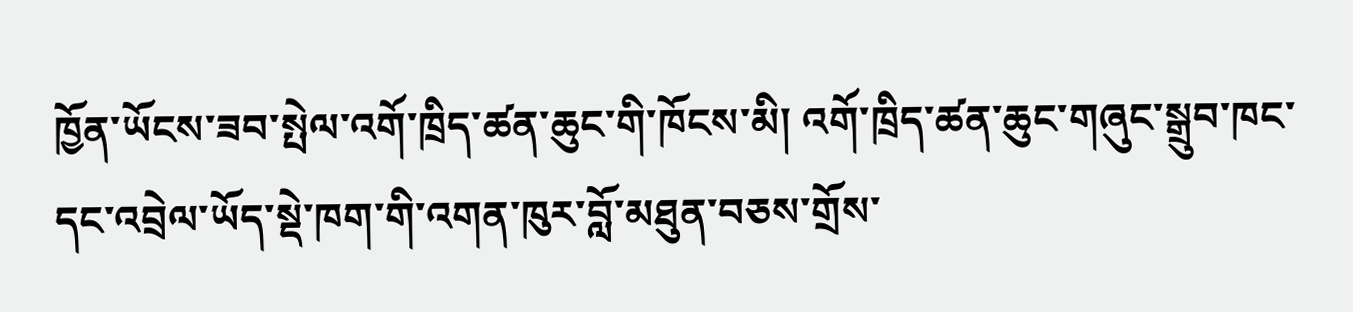ཁྱོན་ཡོངས་ཟབ་སྤེལ་འགོ་ཁྲིད་ཚན་ཆུང་གི་ཁོངས་མི། འགོ་ཁྲིད་ཚན་ཆུང་གཞུང་སྒྲུབ་ཁང་དང་འབྲེལ་ཡོད་སྡེ་ཁག་གི་འགན་ཁུར་བློ་མཐུན་བཅས་གྲོས་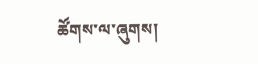ཚོགས་ལ་ཞུགས།